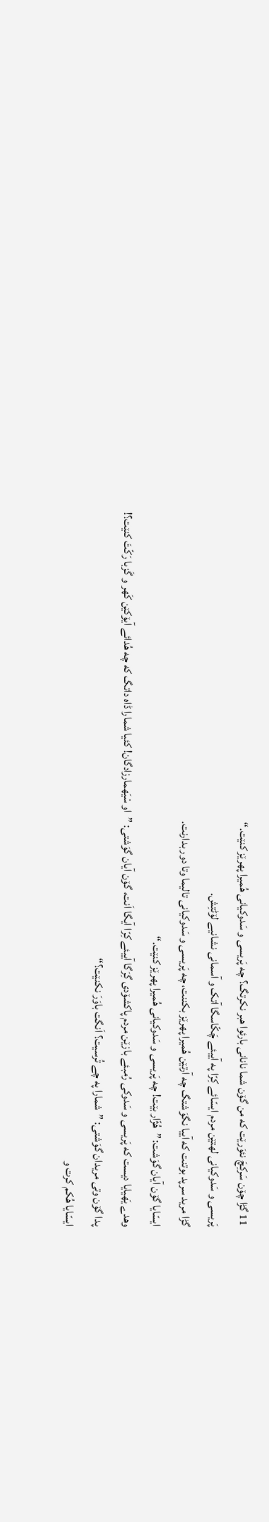11 گڑا چۆن سَرکِچَ نئوَرێت که من گۆن شما نانانی بارئوا هبر نکرتگ؟ چه پَریسی و سَدوکیانی هُمیرا پهرێز کنێت.“
پَریسی و سَدوکیانی لهتێن مردم ایسّائے کِرّا په آییئے چَکّاسگا آتک و آسمانی نشانیے لۆٹتِش.
گڑا مرید سرپد بوتنت که آییا نگوَشتگ چه آرتێن هُمیرا پهرێز بکننت، چه پَریسی و سَدوکیانی تالیما وتا دور بدارنت.
ایسّایا گۆن آیان گوَشت: ”هُژّار بێت! چه پَریسی و سَدوکیانی هُمیرا پهرێز کنێت.“
وهدے یَهیایا دیست که پَریسی و سَدوکی رُمبئے بازێن مردم پاکشۆدی گِرَگا آییئے کِرّا آیگا اَنت، گۆن آیان گوَشتی: ”او سْیَهمارزادگان! کئیا شمارا ڈاه داتگ که چه هُدائے آیۆکێن کَهر و گَزبا رَکّتَ کنێت؟!
پدا گۆن وتی مریدان گوَشتی: ”شمارا په چے تُرسیت؟ اَنگت باوَرَ نکنێت؟“
ایسّایا هُکم کرت و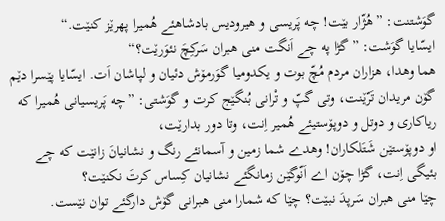گوَشتنت: ”هُژّار بێت! چه پَریسی و هیرودیس بادشاهئے هُمیرا پهرێز کنێت.“
ایسّایا گوَشت: ”گڑا په چے اَنگت منی هبران سَرکِچَ نئوَرێت؟“
هما وهدا، هزاران مردم مُچّ بوت و یکدومیا گوَرمۆش دئیان و لپاشان اَت. ایسّایا پێسرا دێم گۆن مریدان تَرّێنت، وتی گپّ و تْرانی بُنگێج کرت و گوَشتی: ”چه پَریسیانی هُمیرا که ریاکاری و دوتل و دوپۆستیئے هُمیر اِنت، وتا دور بدارێت،
او دوپۆستێن شَتَلکاران! وهدے شما زمین و آسمانئے رنگ و نشانیانَ زانێت که چے بئیگی اِنت، گڑا چۆن اے اَنّوگێن زمانگئے نشانیان کِساس کرتَ نکنێت؟
چێا منی هبران سَرپدَ نبێت؟ چێا که شمارا منی هبرانی گۆش دارگئے توان نێست.